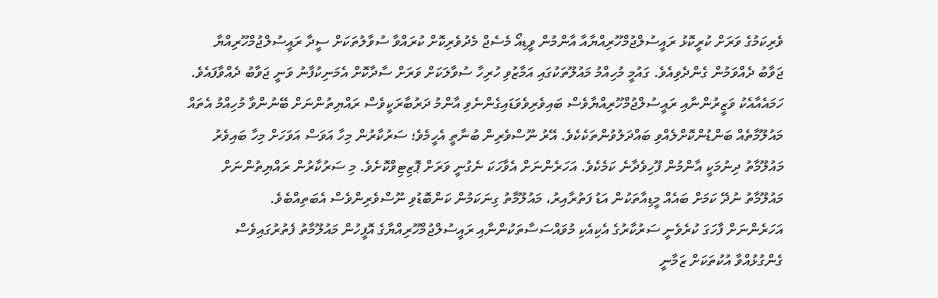ވެރިކަމުގެ ވަރަށް ކުރީކޮޅު ރައީސުލްޖުމްހޫރިއްޔާއާ އާންމުން ވީޑިއޯ މެސެޖް މެދުވެރިކޮށް ކުރައްވާ ސުވާލުތަކަށް ސީދާ ރައީސުލްޖުމްހޫރިއްޔާ ޖަވާބު ދެއްވަމުން ގެންދެވިއެވެ. ގައުމީ މުހިއްމު މައުލޫތަކުގައި އަމާޒުވި ހުރިހާ ސުވާލަކަށް ވަރަށް ސާދާކޮށް އެމަނިކުފާނު ވަނީ ޖަވާބު ދެއްވާފައެވެ.
ހަމައެއާއެކު ވަޒީރުންނާއި ރައީސުލްޖުމްހޫރިއްޔާވެސް ބައިވެރިވެވަޑައިގެންނެވި އާންމު ދަރުބާރަކީވެސް ރައްޔިތުންނަށް ބޭނުންވާ މުހިއްމު އެތައް މައުލޫމާތެއް ބަންޑުންކޮށްލެއްވި ބައްދަލުވުންތަކެކެވެ. އޭރު ނޫސްވެރިން ބުނާތީ އެހީމެވެ؛ ސަރުކާރުން މިހާ އަވަސް އަވަހަށް މިހާ ބައިވެރު މައުލޫމާތު ދިނުމަކީ އާންމުން ފޫހިވެދާނެ ކަމެކެވެ. އަހަރެންނަށް އެވާހަކަ ނެގުނީ ވަރަށް ޕޮޒިޓިވްކޮށެވެ. މި ސަރުކާރުން ރައްޔިތުންނަށް މައުލޫމާތު ނުދޭ ކަމަށް ބައެއް މީޑިއާތަކުން އަޑު ފަތުރާއިރު، މައުލޫމާތު ގިނަކަމުން ކަންބޮޑުވި ނޫސްވެރިންވެސް އެބަތިއްބެވެ.
އަހަރެންނަށް ފާހަގަ ކުރެވެނީ ސަރުކާރުގެ އެކިއެކި މުވައްސަސާތަކުންނާއި ރައީސުލްޖުމްހޫރިއްޔާގެ އޮފީހުން މައުލޫމާތު ފެތުރުގައިވެސް ގެންގުޅުއްވާ އުކުތަކަށް ޒަމާނީ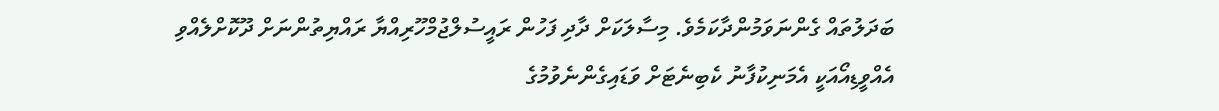ބަދަލުތައް ގެންނަވަމުންދާކަމެވެ. މިސާލަކަށް ދާދި ފަހުން ރައީސުލްޖުމްހޫރިއްޔާ ރައްޔިތުންނަށް ދޫކޮށްލެއްވި އެއްވީޑިއޯއަކީ އެމަނިކުފާނު ކެބިނެޓަށް ވަޑައިގެންނެވުމުގެ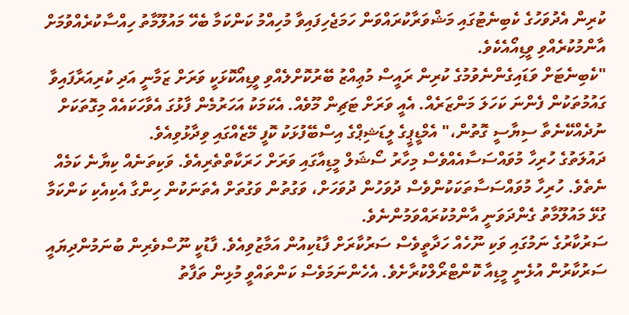ކުރިން އެދުވަހުގެ ކެބިނެޓުގައި މަޝްވަރާކުރައްވަން ހަމަޖެހިފައިވާ މުހިއްމު ކަންކަމާ ބެހޭ މައުލޫމާތު ހިއްސާކުރެއްވުމަށް އާންމުކުރެއްވި ވީޑިއޯއެކެވެ.
"ކެބިނެޓަށް ވަޑައިގެންނެވުމުގެ ކުރިން ރައީސް މުޢިއްޒު ބޭރުކޮށްލެއްވި ވީޑިއޯކޮޅަކީ ވަރަށް ޒަމާނީ އަދި ކުރިއަރާފައިވާ ގައުމުތަކުން ފެންނަ ކަހަލަ މަންޒަރެއް. އެއީ ވަރަށް ޓަޗިން މޫވެއް. އެކަމަކު އަހަރުމެން ފާޅުގަ އެވާހަކައެއް މިގޮތަކަށް ނުދެއްކޭނެތާ ސިޔާސީ ގޮތުން،" އެމްޑީޕީގެ ލީޑަޝިޕްގެ އިސްބޭފުޅަކު ކޮފީ މޭޒެއްގައި ވިދާޅުވިއެވެ.
ދައުލަތުގެ ހުރިހާ މުވައްސަސާއެއްވެސް މިހާރު ސޯޝަލް މީޑިއާގައި ވަރަށް ހަރަކާތްތެރިއެވެ. ވަކިތަނެއް ކިޔާނެ ކަމެއް ނެތެވެ. ހުރިހާ މުވައްސަސާތަކަކުންވެސް ދުވަހުން ދުވަހަށް، ވަގުތުން ވަގުތަށް އެތަނަކުން ހިންގާ އެކިއެކި ކަންކަމާ ގުޅޭ މައުލޫމާތު ގެންދަވަނީ އާންމުކުރައްވަމުންނެވެ.
ސަރުކާރުގެ ނަމުގައި ވަކި ނޫހެއް ހަދާތީވެސް ސަރުކާރަށް ފާޑުކިއުން އަމާޒުވިއެވެ. ފާޑުކީ ނޫސްވެރިން ބުނަމުންދިޔައީ ސަރުކާރުން އުޅެނީ މީޑިއާ ކޮންޓްރޯލްކުރާށެވެ. އެހެންނަމަވެސް ކަންތައްވީ މުޅިން ތަފާތު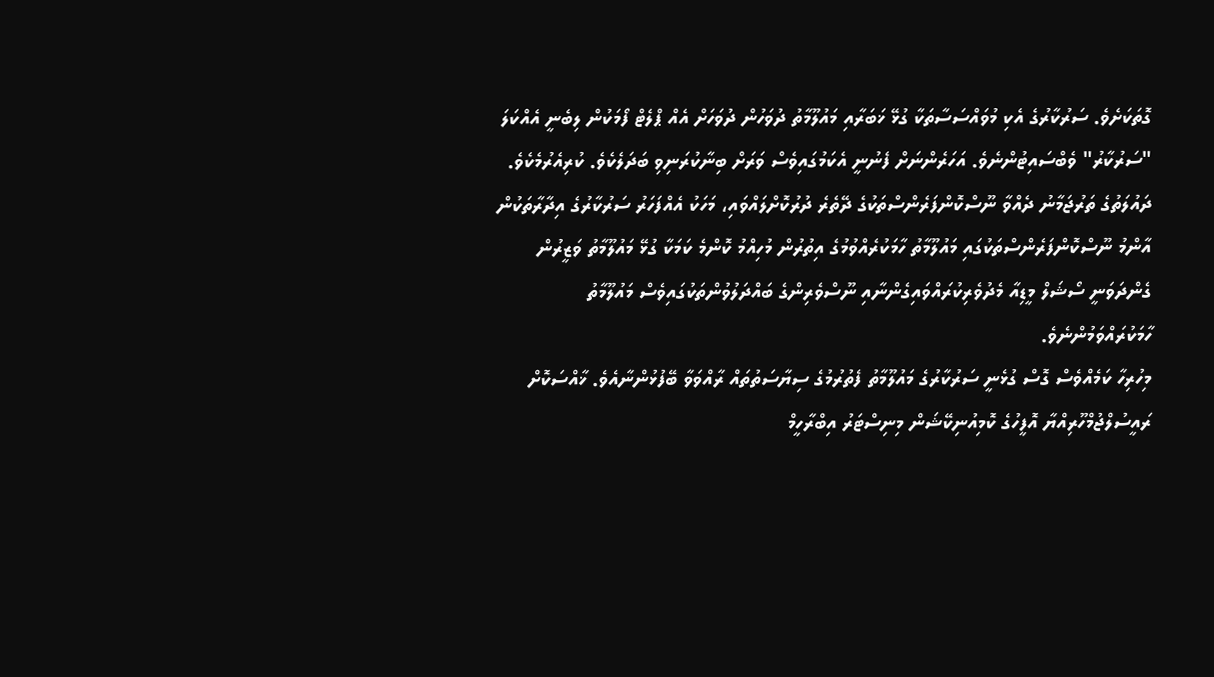ގޮތަކަށެވެ. ސަރުކާރުގެ އެކި މުވައްސަސާތަކާ ގުޅޭ ޚަބަރާއި މައުލޫމާތު ދުވަހުން ދުވަހަށް އެއް ޕްލެޓް ފޯމަކުން ލިބެނީ އެއްކަލަ "ސަރުކާރު" ވެބްސައިޓުންނެވެ. އަހަރެންނަށް ފެނުނީ އެކަމުގައިވެސް ވަރަށް ބިނާކުރަނިވި ބަދަލެކެވެ. ކުރިއެރުމެކެވެ.
ދައުލަތުގެ ތަރުޖަމާނު ދެއްވާ ނޫސްކޮންފަރެންސްތަކުގެ ދޭތެރެ ދުރުކޮށްލައްވައި، މަހަކު އެއްފަހަރު ސަރުކާރުގެ އިދާރާތަކުން އާންމު ނޫސްކޮންފަރެންސްތަކުގައި މައުލޫމާތު ހާމަކުރެއްވުމުގެ އިތުރުން މުހިއްމު ކޮންމެ ކަމަކާ ގުޅޭ މައުލޫމާތު ވަޒީރުން ގެންދަވަނީ ސޯޝަލް މީޑިއާ މެދުވެރިކުރައްވައިގެންނާއި ނޫސްވެރިންގެ ބައްދަލުވުންތަކުގައިވެސް މައުލޫމާތު ހާމަކުރައްވަމުންނެވެ.
މިހުރިހާ ކަމެއްވެސް ގޮސް ގުޅެނީ ސަރުކާރުގެ މައުލޫމާތު ފެތުރުމުގެ ސިޔާސަތުތައް ރާއްވަވާ ބޭފުޅުންނާއެވެ. ޚާއްސަކޮށް ރައީސުލްޖުމްހޫރިއްޔާ އޮފީހުގެ ކޮމިއުނިކޭޝަން މިނިސްޓަރު އިބްރާހީމް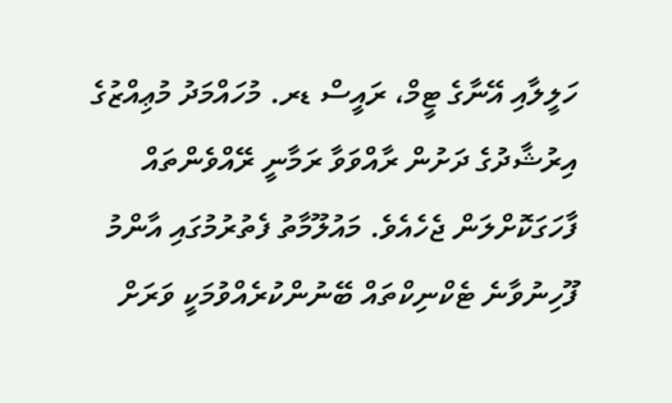ހަލީލާއި އޭނާގެ ޓީމް، ރައީސް ޑރ. މުހައްމަދު މުޢިއްޒުގެ އިރުޝާދުގެ ދަށުން ރާއްވަވާ ރަމާނީ ރޭއްވެންތައް ފާހަގަކޮށްލަން ޖެހެއެވެ. މައުލޫމާތު ފެތުރުމުގައި އާންމު ފޫހިނުވާނެ ޓެކްނިކްތައް ބޭނުންކުރެއްވުމަކީ ވަރަށް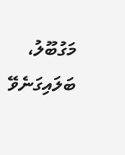މަގުބޫލު، ބަލައިގަނެވޭ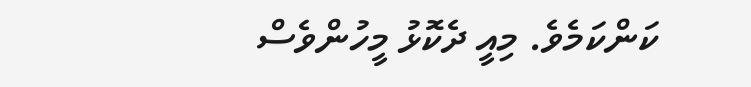ކަންކަމެވެ. މިއީ ދެކޮޅު މީހުންވެސް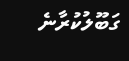ގަބޫލުކުރާނެ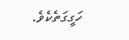ހަގީގަތެކެވެ.